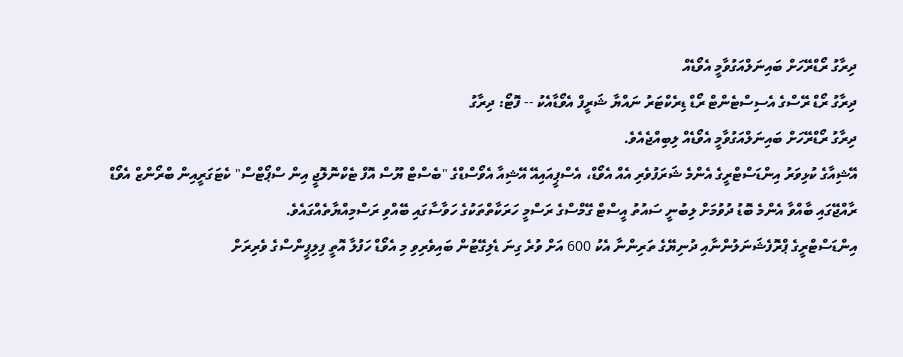ދިރާގު ރޯޑްރޭހަށް ބައިނަލްއަގުވާމީ އެވޯޑެއް
ދިރާގު ރޯޑް ރޭސްގެ އެސިސްޓެންޓް ރޯޑް ޑިރެކްޓަރު ނައްޔާ ޝަރީފް އެވޯޑާއެކު -- ފޮޓޯ: ދިރާގު
ދިރާގު ރޯޑްރޭހަށް ބައިނަލްއަގުވާމީ އެވޯޑެއް ލިބިއްޖެއެވެ.
އޭޝިއާގެ ކުޅިވަރު އިންޑަސްޓްރީގެ އެންމެ ޝަރަފުވެރި އެއް އެވޯޑް، އެސްޕީއައިއޭ އޭޝިއާ އެވޯސްޑްގެ "ބެސްޓް ޔޫސް އޮފް ޓެކްނޮލޮޖީ އިން ސްޕޯޓްސް" ކެޓަގަރީއިން ބްރޯންޒް އެވޯޑް ރާއްޖޭގައި ބާއްވާ އެންމެ ބޮޑު ދުވުމަށް ލިބުނީ ސައުތު އީސްޓް ގޭމްސްގެ ރަސްމީ ހަރަކާތްތަކުގެ ހަވާސާގައި ބޭއްވި ރަސްމިއްޔާތެއްގައެވެ.
އިންޑަސްޓްރީގެ ޕްރޮފެޝަނަލުންނާއި ދުނިޔޭގެ ތަރިންނާ އެކު 600 އަށް ވުރެ ގިނަ ޑެލިގޭޓުން ބައިވެރިވި މި އެވޯޑް ހަފުލާ އޮތީ ފިލިޕީންސްގެ ވެރިރަށް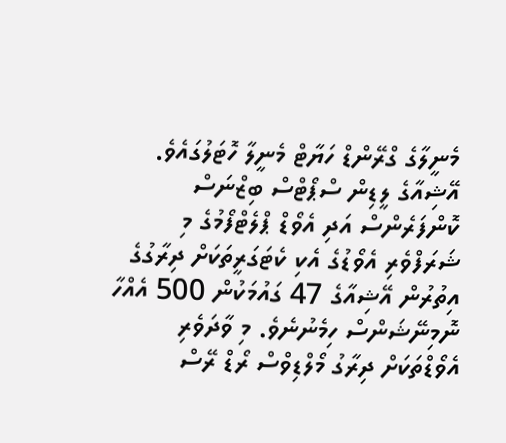މެނީލާގެ ގްރޭންޑް ހަޔާޓް މެނީލާ ހޮޓަލުގައެވެ.
އޭޝިއާގެ ލީޑިން ސްޕޯޓްސް ބިޒްނަސް ކޮންފަރެންސް އަދި އެވޯޑް ޕްލެޓްފޯމުގެ މި ޝަރަފްވެރި އެވޯޑުގެ އެކި ކެޓަގަރީތަކަށް ދިރާގުގެ އިތުރުން އޭޝިއާގެ 47 ގައުމަކުން 500 އެއްހާ ނޮމިނޭޝަންސް ހިމެނުނެވެ. މި ވާދަވެރި އެވޯޑްތަކަށް ދިރާގު މޯލްޑިވްސް ރޯޑް ރޭސް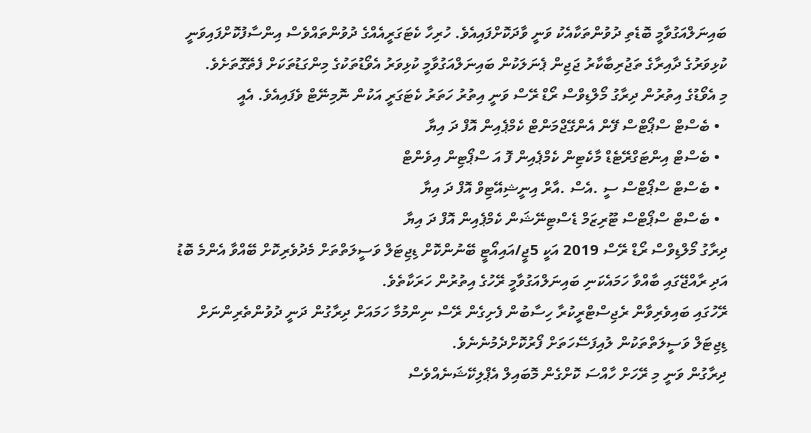ބައިނަލްއަގުވާމީ ބޮޑެތި ދުވުންތަކާއެކު ވަނީ ވާދަކޮށްފައިއެވެ. ހުރިހާ ކެޓަގަރީއެއްގެ ދުވުންތައްވެސް އިންސާފުކޮށްފައިވަނީ ކުޅިވަރުގެ ދާއިރާގެ ތަޖުރިބާކާރު ޖަޖިން ޕެނަލަކުން ބައިނަލްއަގުވާމީ ކުޅިވަރު އެވޯޑުތަކުގެ މިންގަޑުތަކަށް ފެތޭގޮތަށެވެ.
މި އެވޯޑުގެ އިތުރުން ދިރާގު މޯލްޑިވްސް ރޯޑް ރޭސް ވަނީ އިތުރު ހަތަރު ކެޓަގަރީ އަކުން ނޮމިނޭޓް ވެފައިއެވެ. އެއީ
  • ބެސްޓް ސްޕޯޓްސް ފޭން އެންގޭޖްމަންޓް ކެމްޕެއިން އޮފް ދަ އިޔާ
  • ބެސްޓް އިންޓަގްރޭޓެޑް މާކެޓިން ކެމްޕެއިން ފޮ އަ ސްޕޯޓިން އިވެންޓް
  • ބެސްޓް ސްޕޯޓްސް ސީ .އެސް .އާރް އިނީޝިއޭޓިވް އޮފް ދަ އިޔާ
  • ބެސްޓް ސްޕޯޓްސް ޓޫރިޒަމް ޑެސްޓިނޭޝަން ކެމްޕެއިން އޮފް ދަ އިޔާ
ދިރާގު މޯލްޑިވްސް ރޯޑް ރޭސް 2019 އަކީ 5ޖީ/އައިއޯޓީ ބޭނުންކޮށް ޑިޖިޓަލް ވަސީލަތްތަށް މެދުވެރިކޮށް ބޭއްވާ އެންމެ ބޮޑު އަދި ރާއްޖޭގައި ބާއްވާ ހަމައެކަނި ބައިނަލްއަގުވާމީ ރޭހުގެ އިތުރުން ހަރަކާތެވެ.
ރޭހުގައި ބައިވެރިވާން ރެޖިސްޓްރީކުރާ ހިސާބުން ފެށިގެން ރޭސް ނިންމުމާ ހަމައަށް ދިރާގުން ދަނީ ދުވުންތެރިންނަށް ޑިޖިޓަލް ވަސީލަތްތަކުން ލުއިފަސޭހަތަށް ފޯރުކޮށްދެމުނެނެވެ.
ދިރާގުން ވަނީ މި ރޭހަށް ހާއްސަ ކޮށްގެން މޮބައިލް އެޕްލިކޭޝަނެއްވެސް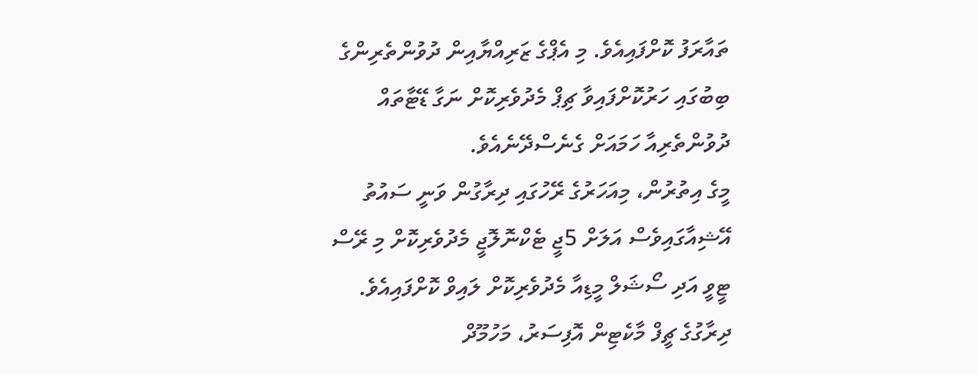ތައާރަފު ކޮށްފައިއެވެ. މި އެޕްގެ ޒަރިއްޔާއިން ދުވުންތެރިންގެ ބިބުގައި ހަރުކޮށްފައިވާ ޗިޕް މެދުވެރިކޮށް ނަގާ ޑޭޓާތައް ދުވުންތެރިއާ ހަމައަށް ގެނެސްދޭނެއެވެ.
މީގެ އިތުރުން، މިއަހަރުގެ ރޭހުގައި ދިރާގުން ވަނީ ސައުތު އޭޝިއާގައިވެސް އަލަށް 5ޖީ ޓެކްނޮލޮޖީ މެދުވެރިކޮށް މި ރޭސް ޓީވީ އަދި ސޯޝަލް މީޑިއާ މެދުވެރިކޮށް ލައިވް ކޮށްފައިއެވެ.
ދިރާގުގެ ޗީފް މާކެޓިން އޮފިސަރު، މަހުމޫދް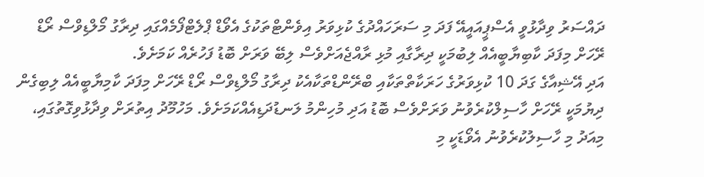ދައްސަރު ވިދާޅުވީ އެސްޕީއައީއޭ ފަދަ މި ސަރަހައްދުގެ ކުޅިވަރު އިވެންޓްތަކުގެ އެވޯޑް ޕްލެޓްފޯމެއްގައި ދިރާގު މޯލްޑިވްސް ރޯޑް ރޭހަށް މިފަދަ ކާބިޔާބީއެއް ލިބުމަކީ ދިރާގާއި މުޅި ރާއްޖެއަށްވެސް ލިބޭ ވަރަށް ބޮޑު ފަހުރެއް ކަމަށެވެ.
އަދި އޭޝިއާގެ ގަދަ 10 ކުޅިވަރުގެ ހަރަކާތްތަކާއި ބްރޭންޑްތަކާއެކު ދިރާގު މޯލްޑިވްސް ރޯޑް ރޭހަށް މިފަދަ ކާމިޔާބީއެއް ލިބިގެން ދިޔުމަކީ ރޭހަށް ހާސިލްކުރެވުނު ވަރަށްވެސް ބޮޑު އަދި މުހިންމު ލަނޑުދަޑިއެއްކަމަށެވެ. މަހުމޫދު އިތުރަށް ވިދާޅުވިގޮތުގައި، މިއަދު މި ހާސިލުކުރެވުނު އެވޯޑަކީ މި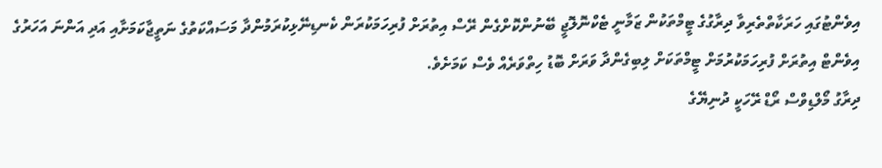އިވެންޓުގައި ހަރަކާތްތެރިވާ ދިރާގުގެ ޓީމްތަކުން ޒަމާނީ ޓެކްނޮލޮޖީ ބޭނުންކޮށްގެން ރޭސް އިތުރަށް ފުރިހަމަކުރަން ކެނޑިނޭޅިކުރަމުންދާ މަސައްކަތުގެ ނަތީޖާކަމަށާއި އަދި އަންނަ އަހަރުގެ އިވެންޓް އިތުރަށް ފުރިހަމަކުރުމަށް ޓީމްތަކަށް ލިބިގެންދާ ވަރަށް ބޮޑު ހިތްވަރެއް ވެސް ކަމަށެވެ.
ދިރާގު މޯލްޑިވްސް ރޯޑް ރޭހަކީ ދުނިޔޭގެ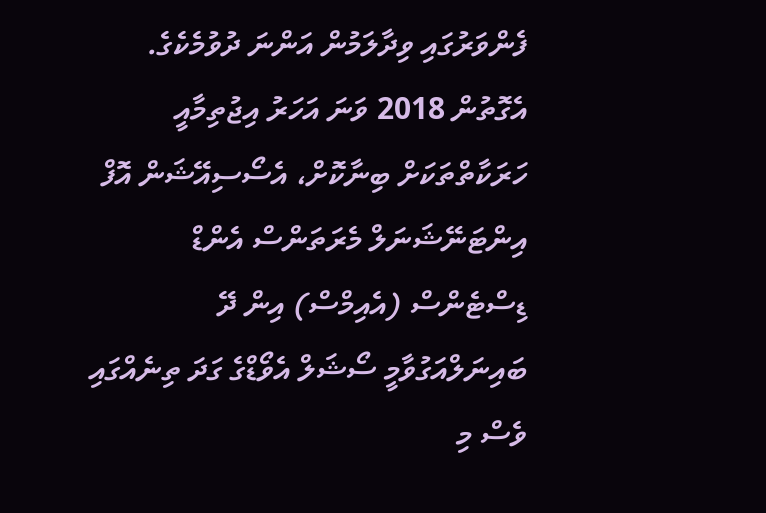ފެންވަރުގައި ވިދާލަމުން އަންނަ ދުވުމެކެގެ. އެގޮތުން 2018 ވަނަ އަހަރު އިޖުތިމާއީ ހަރަކާތްތަކަށް ބިނާކޮށް، އެސޯސިއޭޝަން އޮފް އިންޓަނޭޝަނަލް މެރަތަންސް އެންޑް ޑިސްޓެންސް (އެއިމްސް) އިން ދޭ ބައިނަލްއަގުވާމީ ސޯޝަލް އެވޯޑްގެ ގަދަ ތިނެއްގައި ވެސް މި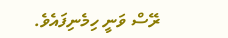ރޭސް ވަނީ ހިމެނިފައެވެ.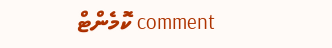comment ކޮމެންޓް